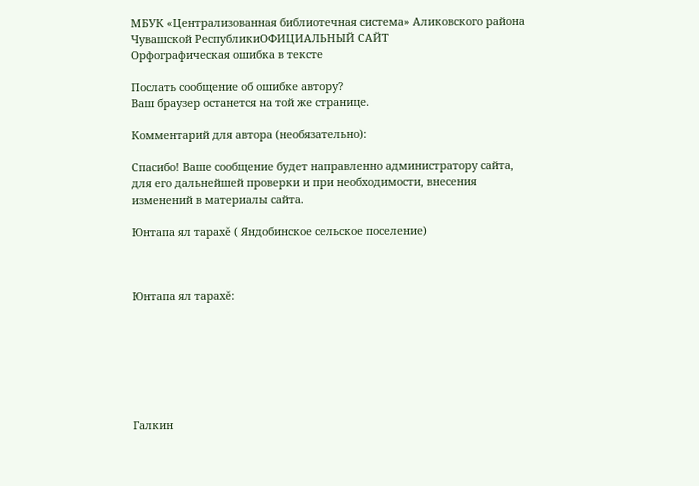МБУК «Централизованная библиотечная система» Аликовского района Чувашской РеспубликиОФИЦИАЛЬНЫЙ САЙТ
Орфографическая ошибка в тексте

Послать сообщение об ошибке автору?
Ваш браузер останется на той же странице.

Комментарий для автора (необязательно):

Спасибо! Ваше сообщение будет направленно администратору сайта, для его дальнейшей проверки и при необходимости, внесения изменений в материалы сайта.

Юнтапа ял тарахĕ ( Яндобинское сельское поселение)



Юнтапа ял тарахĕ:







Галкин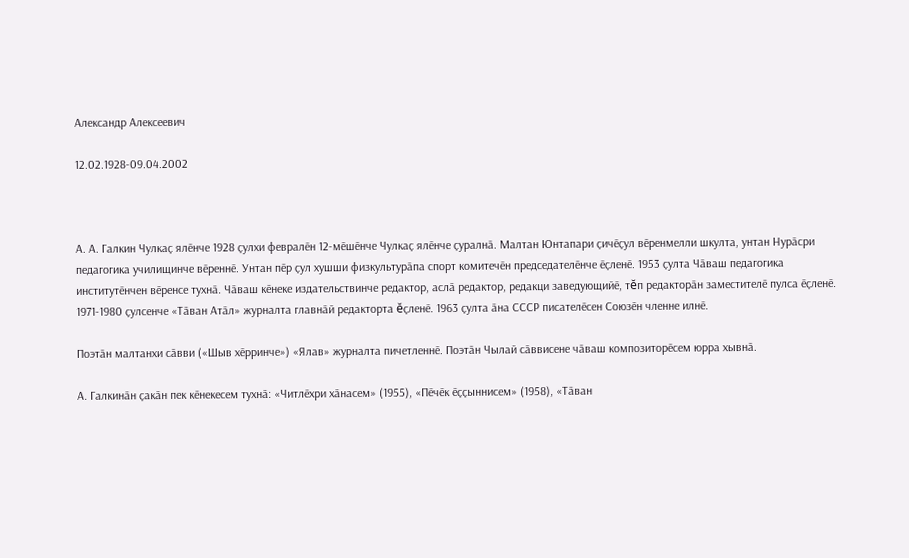Александр Алексеевич

12.02.1928-09.04.2002



А. А. Галкин Чулкаҫ ялӗнче 1928 ҫулхи февралӗн 12-мӗшӗнче Чулкаҫ ялӗнче ҫуралнӑ. Малтан Юнтапари ҫичӗҫул вӗренмелли шкулта, унтан Нурӑсри педагогика училищинче вӗреннӗ. Унтан пӗр ҫул хушши физкультурӑпа спорт комитечӗн председателӗнче ӗҫленӗ. 1953 ҫулта Чӑваш педагогика институтӗнчен вӗренсе тухнӑ. Чӑваш кӗнеке издательствинче редактор, аслӑ редактор, редакци заведующийӗ, тĕп редакторӑн заместителӗ пулса ӗҫленӗ. 1971-1980 ҫулсенче «Тӑван Атӑл» журналта главнӑй редакторта ĕҫленӗ. 1963 ҫулта ӑна СССР писателӗсен Союзӗн членне илнӗ.

Поэтӑн малтанхи сӑвви («Шыв хӗрринче») «Ялав» журналта пичетленнӗ. Поэтӑн Чылай сӑввисене чӑваш композиторӗсем юрра хывнӑ.

А. Галкинӑн ҫакӑн пек кӗнекесем тухнӑ: «Читлӗхри хӑнасем» (1955), «Пӗчӗк ӗҫҫыннисем» (1958), «Тӑван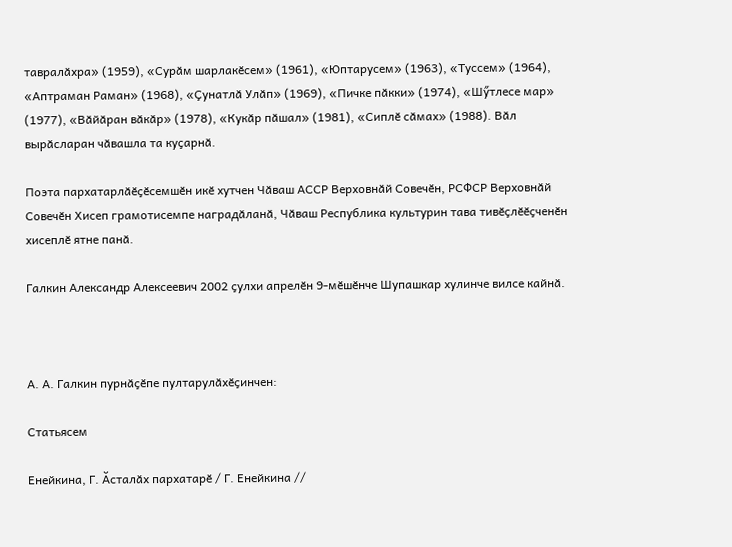тавралӑхра» (1959), «Сурӑм шарлакӗсем» (1961), «Юптарусем» (1963), «Туссем» (1964), «Аптраман Раман» (1968), «Ҫунатлӑ Улӑп» (1969), «Пичке пӑкки» (1974), «Шӳтлесе мар» (1977), «Вӑйӑран вӑкӑр» (1978), «Кукӑр пӑшал» (1981), «Сиплӗ сӑмах» (1988). Вӑл вырӑсларан чӑвашла та куҫарнӑ.

Поэта пархатарлӑӗҫӗсемшӗн икӗ хутчен Чӑваш АССР Верховнӑй Совечӗн, РСФСР Верховнӑй Совечӗн Хисеп грамотисемпе наградӑланӑ, Чӑваш Республика культурин тава тивӗҫлӗӗҫченӗн хисеплӗ ятне панӑ.

Галкин Александр Алексеевич 2002 ҫулхи апрелӗн 9-мӗшӗнче Шупашкар хулинче вилсе кайнӑ.



А. А. Галкин пурнӑҫӗпе пултарулӑхӗҫинчен:

Статьясем

Енейкина, Г. Ӑсталӑх пархатарӗ / Г. Енейкина //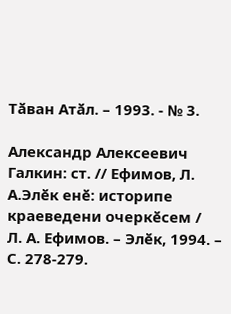Тӑван Атӑл. – 1993. - № 3.

Александр Алексеевич Галкин: ст. // Ефимов, Л. А.Элӗк енӗ: историпе краеведени очеркӗсем /   Л. А. Ефимов. – Элӗк, 1994. – С. 278-279.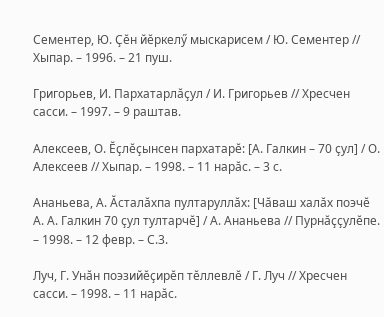Сементер, Ю. Ҫӗн йӗркелӳ мыскарисем / Ю. Сементер // Хыпар. – 1996. – 21 пуш.

Григорьев, И. Пархатарлӑҫул / И. Григорьев // Хресчен сасси. – 1997. – 9 раштав.

Алексеев, О. Ӗҫлӗҫынсен пархатарӗ: [А. Галкин – 70 ҫул] / О. Алексеев // Хыпар. – 1998. – 11 нарӑс. – 3 с.

Ананьева, А. Ӑсталӑхпа пултаруллӑх: [Чӑваш халӑх поэчӗ А. А. Галкин 70 ҫул тултарчӗ] / А. Ананьева // Пурнӑҫҫулӗпе. – 1998. – 12 февр. – С.3.

Луч, Г. Унӑн поэзийӗҫирӗп тӗллевлӗ / Г. Луч // Хресчен сасси. – 1998. – 11 нарӑс.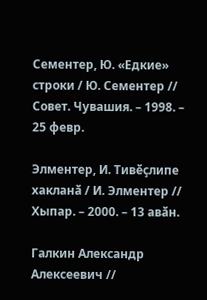Сементер, Ю. «Едкие» строки / Ю. Сементер // Совет. Чувашия. – 1998. – 25 февр.

Элментер, И. Тивӗҫлипе хакланӑ / И. Элментер // Хыпар. – 2000. – 13 авӑн.

Галкин Александр Алексеевич //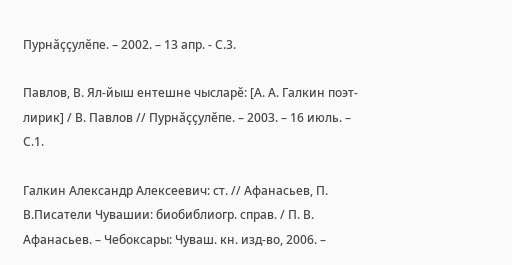Пурнӑҫҫулӗпе. – 2002. – 13 апр. - С.3.

Павлов, В. Ял-йыш ентешне чысларӗ: [А. А. Галкин поэт-лирик] / В. Павлов // Пурнӑҫҫулӗпе. – 2003. – 16 июль. – С.1.

Галкин Александр Алексеевич: ст. // Афанасьев, П. В.Писатели Чувашии: биобиблиогр. справ. / П. В. Афанасьев. – Чебоксары: Чуваш. кн. изд-во, 2006. –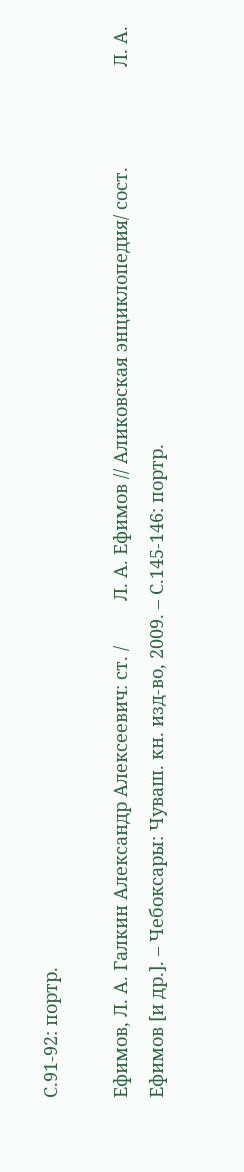С.91-92: портр.

Ефимов, Л. А. Галкин Александр Алексеевич: ст. /         Л. А. Ефимов // Аликовская энциклопедия/ сост.                    Л. А. Ефимов [и др.]. – Чебоксары: Чуваш. кн. изд-во, 2009. – С.145-146: портр.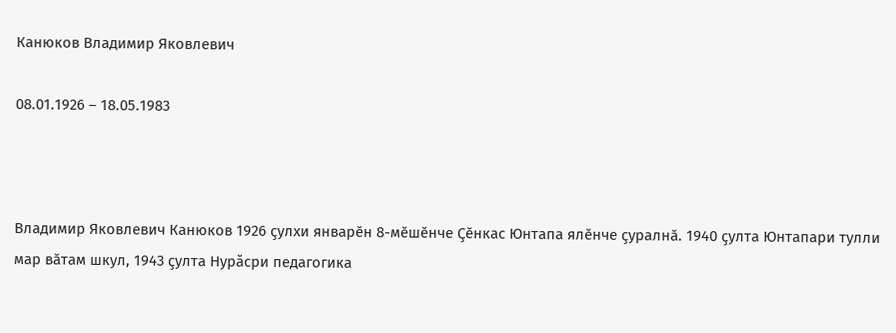Канюков Владимир Яковлевич

08.01.1926 – 18.05.1983



Владимир Яковлевич Канюков 1926 ҫулхи январӗн 8-мӗшӗнче Ҫӗнкас Юнтапа ялӗнче ҫуралнӑ. 1940 ҫулта Юнтапари тулли мар вӑтам шкул, 1943 ҫулта Нурăсри педагогика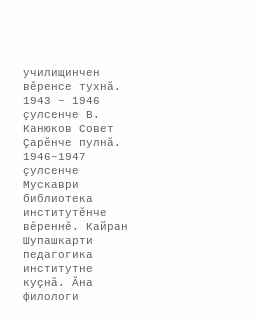училищинчен вӗренсе тухнӑ. 1943 – 1946 ҫулсенче В. Канюков Совет Ҫарӗнче пулнӑ. 1946–1947 ҫулсенче Мускаври библиотека институтĕнче вӗреннӗ. Кайран Шупашкарти педагогика институтне куҫнӑ. Ӑна филологи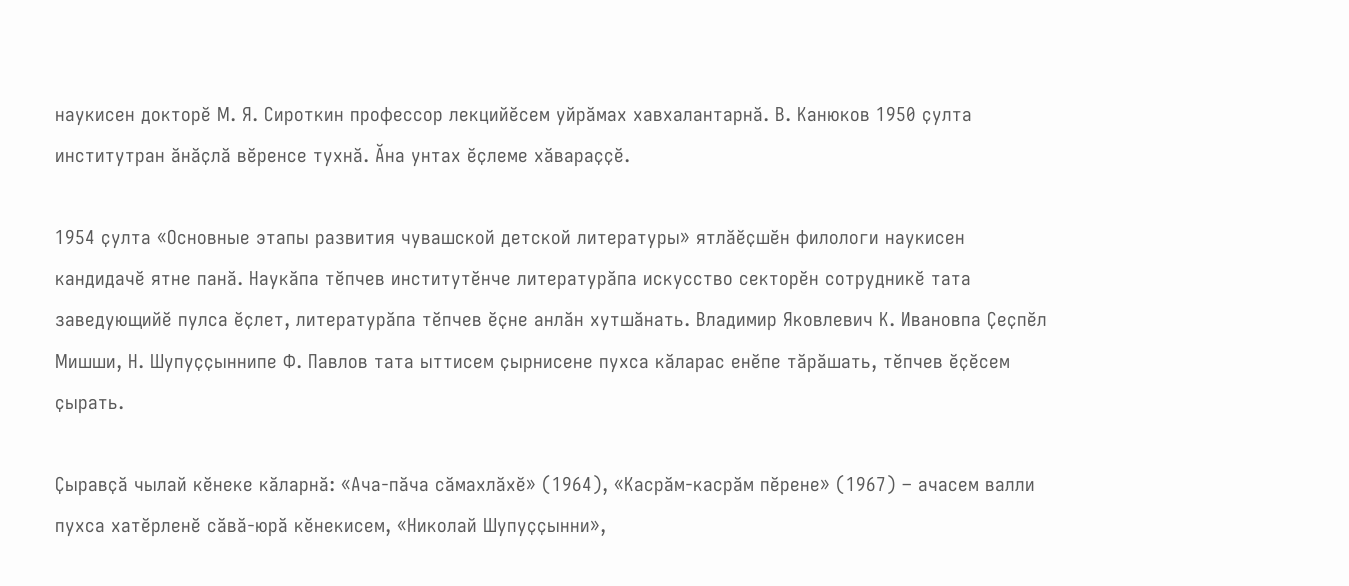наукисен докторӗ М. Я. Сироткин профессор лекцийӗсем уйрӑмах хавхалантарнӑ. В. Канюков 1950 ҫулта институтран ӑнӑҫлӑ вӗренсе тухнӑ. Ӑна унтах ӗҫлеме хӑвараҫҫӗ.

1954 ҫулта «Основные этапы развития чувашской детской литературы» ятлӑӗҫшӗн филологи наукисен кандидачӗ ятне панӑ. Наукӑпа тӗпчев институтӗнче литературӑпа искусство секторӗн сотрудникӗ тата заведующийӗ пулса ӗҫлет, литературӑпа тӗпчев ӗҫне анлӑн хутшӑнать. Владимир Яковлевич К. Ивановпа Ҫеҫпӗл Мишши, Н. Шупуҫҫыннипе Ф. Павлов тата ыттисем ҫырнисене пухса кӑларас енӗпе тӑрӑшать, тӗпчев ӗҫӗсем ҫырать.

Ҫыравҫӑ чылай кӗнеке кӑларнӑ: «Ача-пӑча сӑмахлӑхӗ» (1964), «Касрӑм-касрӑм пӗрене» (1967) – ачасем валли пухса хатĕрленĕ сӑвӑ-юрӑ кӗнекисем, «Николай Шупуҫҫынни»,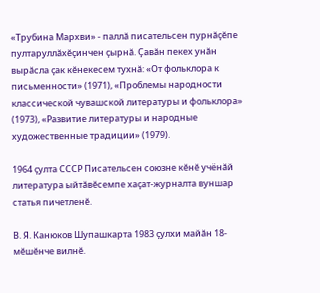«Трубина Мархви» - паллӑ писательсен пурнӑҫӗпе пултаруллӑхӗҫинчен ҫырнӑ. Ҫавӑн пекех унӑн вырӑсла ҫак кӗнекесем тухнӑ: «От фольклора к письменности» (1971), «Проблемы народности классической чувашской литературы и фольклора» (1973), «Развитие литературы и народные художественные традиции» (1979).

1964 ҫулта СССР Писательсен союзне кӗнӗ учёнӑй литература ыйтӑвӗсемпе хаҫат-журналта вуншар статья пичетленӗ.

В. Я. Канюков Шупашкарта 1983 ҫулхи майӑн 18-мӗшӗнче вилнӗ.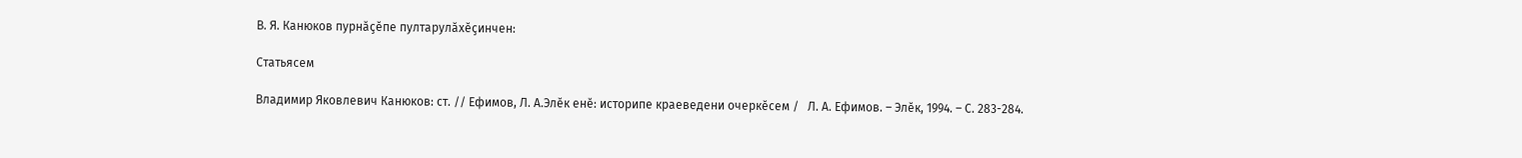В. Я. Канюков пурнӑҫӗпе пултарулӑхӗҫинчен:

Статьясем

Владимир Яковлевич Канюков: ст. // Ефимов, Л. А.Элӗк енӗ: историпе краеведени очеркӗсем /   Л. А. Ефимов. – Элӗк, 1994. – С. 283-284.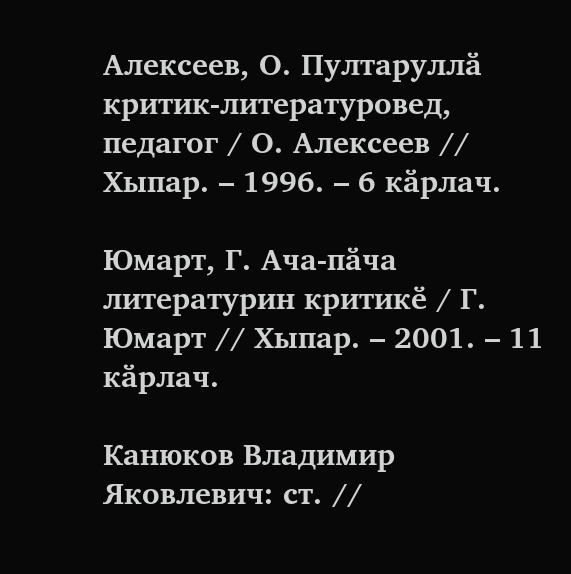Алексеев, О. Пултаруллӑ критик-литературовед, педагог / О. Алексеев // Хыпар. – 1996. – 6 кӑрлач.

Юмарт, Г. Ача-пӑча литературин критикӗ / Г. Юмарт // Хыпар. – 2001. – 11 кӑрлач.

Канюков Владимир Яковлевич: ст. //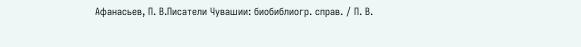Афанасьев, П. В.Писатели Чувашии: биобиблиогр. справ. / П. В.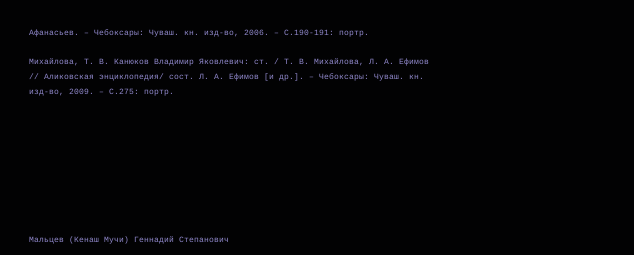Афанасьев. – Чебоксары: Чуваш. кн. изд-во, 2006. – С.190-191: портр.

Михайлова, Т. В. Канюков Владимир Яковлевич: ст. / Т. В. Михайлова, Л. А. Ефимов // Аликовская энциклопедия/ сост. Л. А. Ефимов [и др.]. – Чебоксары: Чуваш. кн. изд-во, 2009. – С.275: портр.









Мальцев (Кенаш Мучи) Геннадий Степанович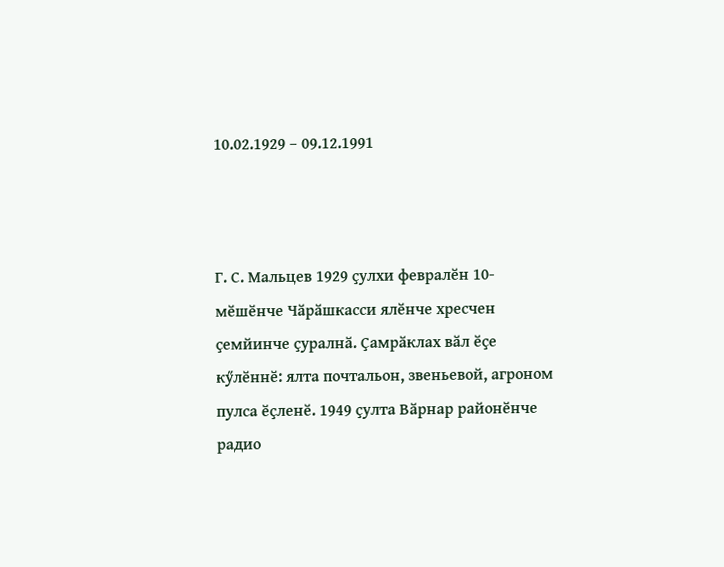10.02.1929 – 09.12.1991



Г. С. Мальцев 1929 ҫулхи февралӗн 10-мӗшӗнче Чӑрӑшкасси ялӗнче хресчен ҫемйинче ҫуралнӑ. Ҫамрӑклах вӑл ӗҫе кӳлӗннӗ: ялта почтальон, звеньевой, агроном пулса ӗҫленӗ. 1949 ҫулта Вӑрнар районӗнче радио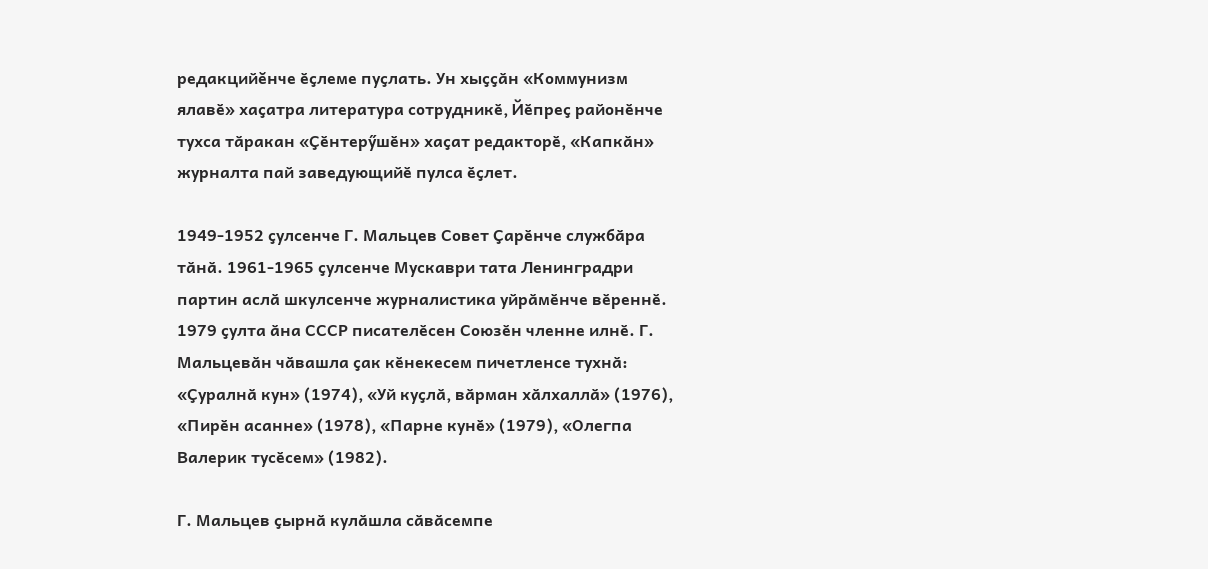редакцийĕнче ӗҫлеме пуҫлать. Ун хыҫҫӑн «Коммунизм ялавӗ» хаҫатра литература сотрудникӗ, Йӗпреҫ районӗнче тухса тӑракан «Ҫӗнтерӳшӗн» хаҫат редакторӗ, «Капкӑн» журналта пай заведующийӗ пулса ӗҫлет.

1949-1952 ҫулсенче Г. Мальцев Совет Ҫарӗнче службӑра тӑнӑ. 1961-1965 ҫулсенче Мускаври тата Ленинградри партин аслӑ шкулсенче журналистика уйрӑмӗнче вӗреннӗ. 1979 ҫулта ӑна СССР писателӗсен Союзӗн членне илнӗ. Г. Мальцевӑн чӑвашла ҫак кӗнекесем пичетленсе тухнӑ: «Ҫуралнӑ кун» (1974), «Уй куҫлӑ, вӑрман хӑлхаллӑ» (1976), «Пирӗн асанне» (1978), «Парне кунӗ» (1979), «Олегпа Валерик тусӗсем» (1982).

Г. Мальцев ҫырнӑ кулӑшла сӑвӑсемпе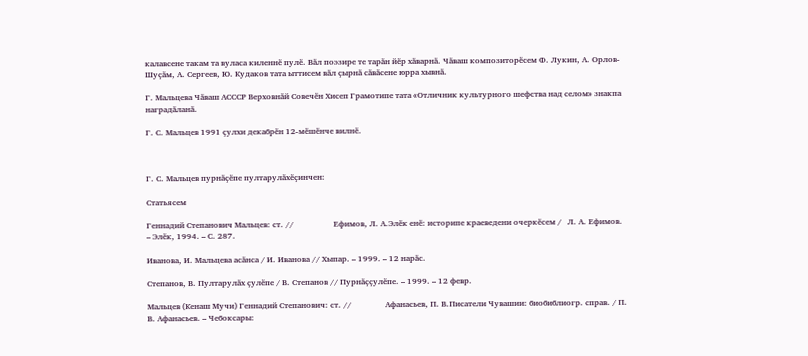калавсене такам та вуласа киленнӗ пулӗ. Вӑл поэзире те тарӑн йӗр хӑварнӑ. Чӑваш композиторӗсем Ф. Лукин, А. Орлов-Шуҫӑм, А. Сергеев, Ю. Кудаков тата ыттисем вӑл ҫырнӑ сӑвӑсене юрра хывнӑ.

Г. Мальцева Чӑваш АСССР Верховнӑй Совечӗн Хисеп Грамотипе тата «Отличник культурного шефства над селом» знакпа наградӑланӑ.

Г. С. Мальцев 1991 ҫулхи декабрӗн 12-мӗшӗнче вилнӗ.



Г. С. Мальцев пурнӑҫӗпе пултарулӑхӗҫинчен:

Статьясем

Геннадий Степанович Мальцев: ст. //                    Ефимов, Л. А.Элӗк енӗ: историпе краеведени очеркӗсем /   Л. А. Ефимов. – Элӗк, 1994. – С. 287.

Иванова, И. Мальцева асӑнса / И. Иванова // Хыпар. – 1999. – 12 нарӑс.

Степанов, В. Пултарулӑх ҫулӗпе / В. Степанов // Пурнӑҫҫулӗпе. – 1999. – 12 февр.

Мальцев (Кенаш Мучи) Геннадий Степанович: ст. //                 Афанасьев, П. В.Писатели Чувашии: биобиблиогр. справ. / П. В. Афанасьев. – Чебоксары: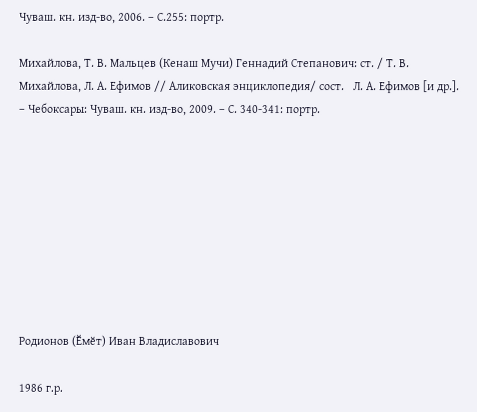Чуваш. кн. изд-во, 2006. – С.255: портр.

Михайлова, Т. В. Мальцев (Кенаш Мучи) Геннадий Степанович: ст. / Т. В. Михайлова, Л. А. Ефимов // Аликовская энциклопедия/ сост.   Л. А. Ефимов [и др.]. – Чебоксары: Чуваш. кн. изд-во, 2009. – С. 340-341: портр.









Родионов (Ӗмӗт) Иван Владиславович

1986 г.р.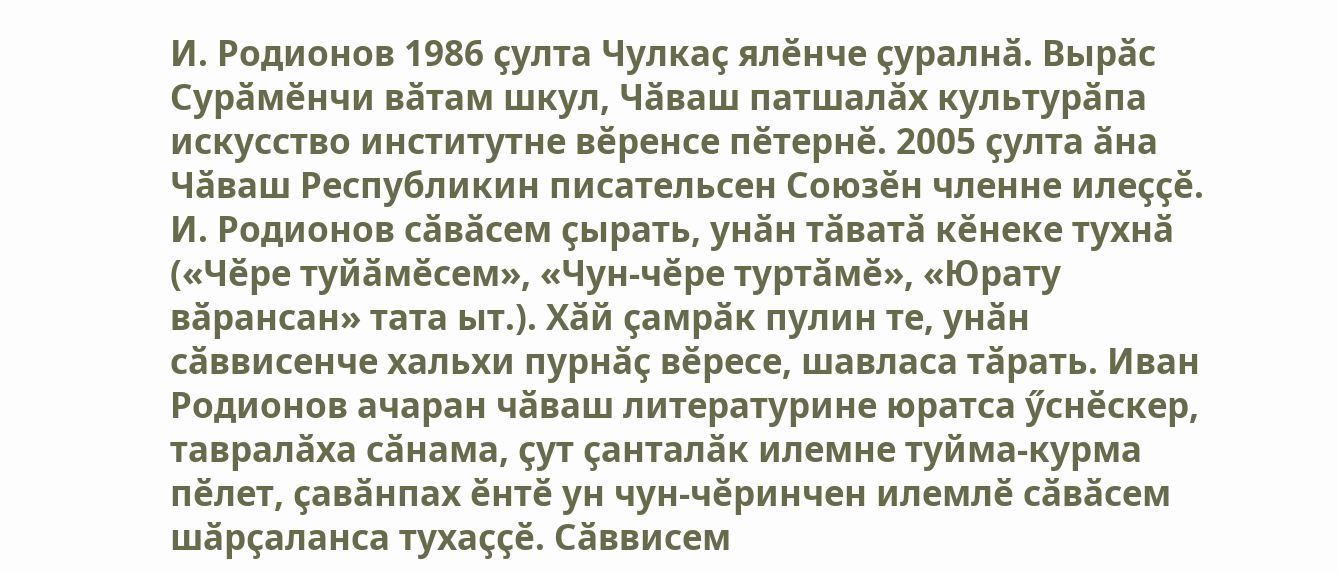И. Родионов 1986 ҫулта Чулкаҫ ялӗнче ҫуралнӑ. Вырӑс Сурӑмӗнчи вӑтам шкул, Чӑваш патшалӑх культурӑпа искусство институтне вӗренсе пӗтернӗ. 2005 ҫулта ӑна Чӑваш Республикин писательсен Союзӗн членне илеҫҫӗ.                         И. Родионов сӑвӑсем ҫырать, унӑн тӑватӑ кӗнеке тухнӑ («Чӗре туйӑмӗсем», «Чун-чӗре туртӑмӗ», «Юрату вӑрансан» тата ыт.). Хӑй ҫамрӑк пулин те, унӑн сӑввисенче хальхи пурнӑҫ вӗресе, шавласа тӑрать. Иван Родионов ачаран чӑваш литературине юратса ӳснӗскер, тавралӑха сӑнама, ҫут ҫанталӑк илемне туйма-курма пӗлет, ҫавӑнпах ӗнтӗ ун чун-чӗринчен илемлӗ сӑвӑсем шӑрҫаланса тухаҫҫӗ. Сӑввисем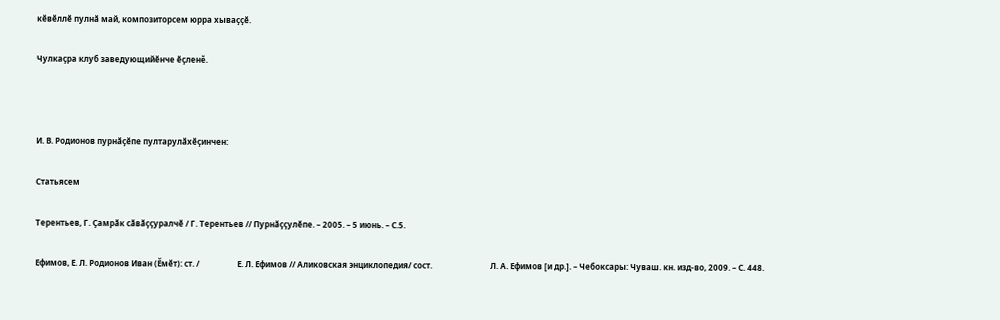кӗвӗллӗ пулнӑ май, композиторсем юрра хываҫҫӗ.

Чулкаҫра клуб заведующийӗнче ӗҫленĕ.



И. В. Родионов пурнӑҫӗпе пултарулӑхӗҫинчен:

Статьясем

Терентьев, Г. Ҫамрӑк сӑвӑҫҫуралчӗ / Г. Терентьев // Пурнӑҫҫулӗпе. – 2005. – 5 июнь. – С.5.

Ефимов, Е. Л. Родионов Иван (Ӗмӗт): ст. /                   Е. Л. Ефимов // Аликовская энциклопедия/ сост.                             Л. А. Ефимов [и др.]. – Чебоксары: Чуваш. кн. изд-во, 2009. – С. 448.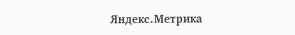Яндекс.Метрика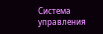Система управления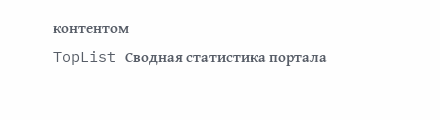контентом
TopList Сводная статистика портала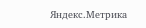Яндекс.Метрика